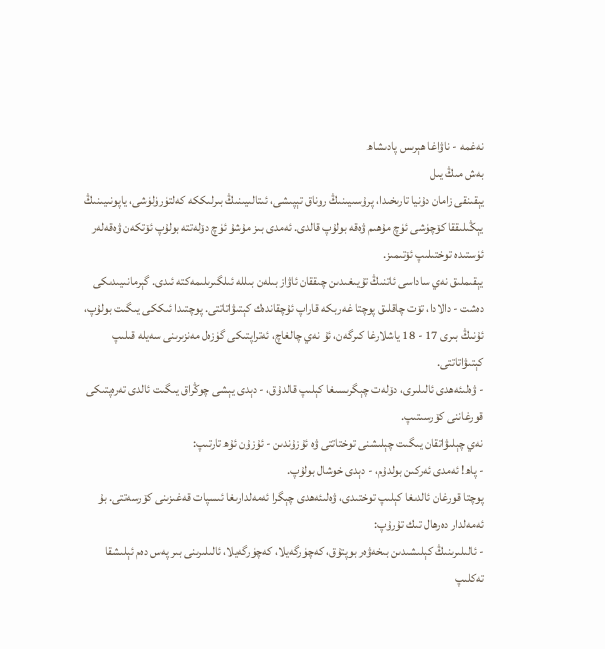نەغمە - ناۋاغا ھېرىس پادىشاھ
بەش مىڭ يىل
يېقىنقى زامان دۇنيا تارىخىدا، پرۇسىيىنىڭ روناق تېپىشى، ئىتالىيىنىڭ بىرلىككە كەلتۈرۈلۈشى، ياپونىيىنىڭ يېڭىلىققا كۆچۈشى ئۈچ مۇھىم ۋەقە بولۇپ قالدى. ئەمدى بىز مۇشۇ ئۈچ دۆلەتتە بولۇپ ئۆتكەن ۋەقەلەر ئۈستىدە توختىلىپ ئۆتىمىز.
يېقىملىق نەي ساداسى ئاتنىڭ تۇيىغىدىن چىققان ئاۋاز بىلەن بىللە ئىلگىرىلىمەكتە ئىدى. گېرمانىيىدىكى دەشت - دالادا، تۆت چاقلىق پوچتا غەربكە قاراپ ئۇچقاندەك كېتىۋاتاتتى. پوچتىدا ئىككى يىگىت بولۇپ، ئۇنىڭ بىرى 17 - 18 ياشلارغا كىرگەن، ئۇ نەي چالغاچ، ئەتراپتىكى گۈزەل مەنزىرىنى سەيلە قىلىپ كېتىۋاتاتتى.
- ۋەلىئەھدى ئالىلىرى، دۆلەت چېگرىسىغا كېلىپ قالدۇق، - دېدى يېشى چوڭراق يىگىت ئالدى تەرەپتىكى قورغاننى كۆرسىتىپ.
نەي چېلىۋاتقان يىگىت چېلىشنى توختاتتى ۋە ئۇزۇندىن - ئۇزۇن ئۇھ تارتىپ:
- پاھ! ئەمدى ئەركىن بولدۇم، - دېدى خوشال بولۇپ.
پوچتا قورغان ئالدىغا كېلىپ توختىدى، ۋەلىئەھدى چېگرا ئەمەلدارىغا ئىسپات قەغىزىنى كۆرسەتتى. بۇ ئەمەلدار دەرھال تىك تۇرۇپ:
- ئالىلىرىنىڭ كېلىشىدىن بىخەۋەر بوپتۇق، كەچۈرگەيلا، كەچۈرگەيلا، ئالىلىرىنى بىر پەس دەم ئېلىشقا تەكلىپ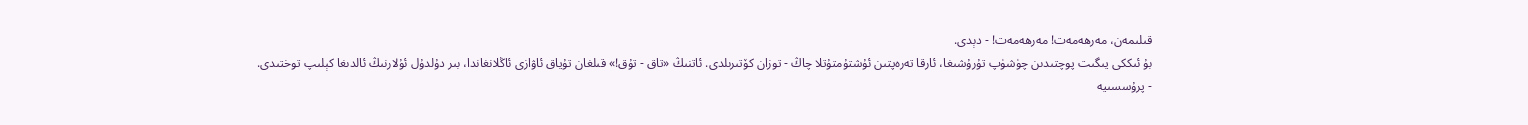قىلىمەن، مەرھەمەت! مەرھەمەت! - دېدى.
بۇ ئىككى يىگىت پوچتىدىن چۈشۈپ تۇرۇشىغا، ئارقا تەرەپتىن ئۇشتۇمتۇتلا چاڭ - توزان كۆتىرىلدى. ئاتنىڭ «تاق - تۇق!» قىلغان تۇياق ئاۋازى ئاڭلانغاندا، بىر دۇلدۇل ئۇلارنىڭ ئالدىغا كېلىپ توختىدى.
- پرۇسسىيە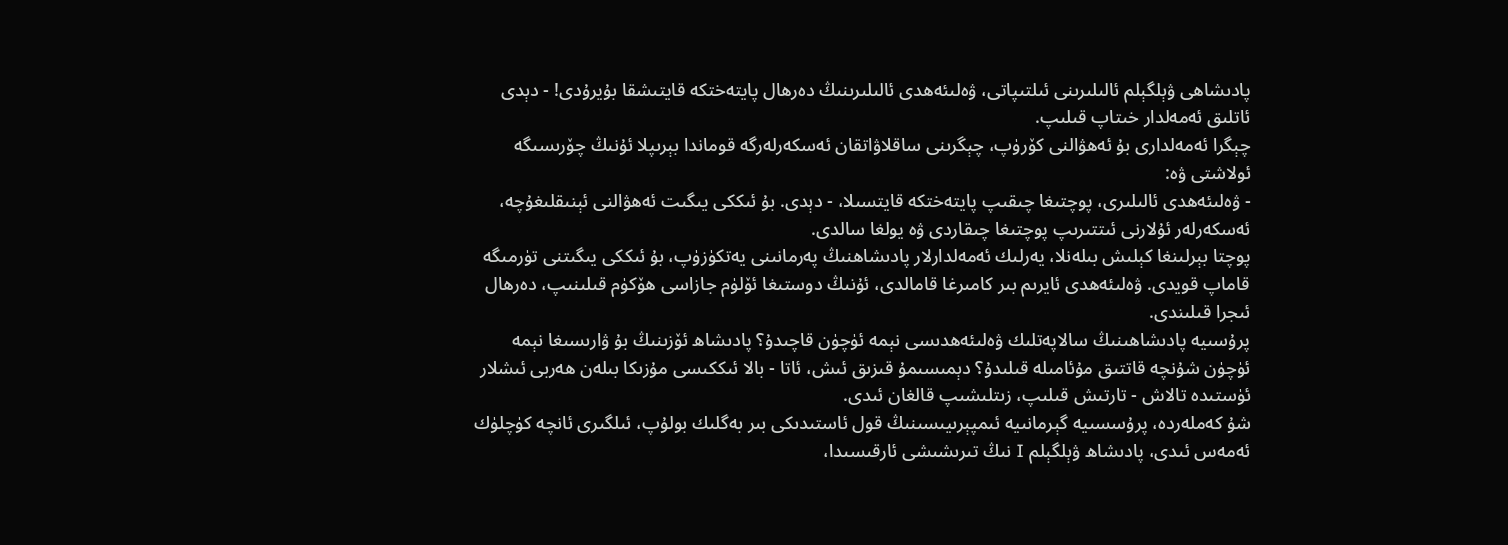پادىشاھى ۋېلگېلم ئالىلىرىنى ئىلتىپاتى، ۋەلىئەھدى ئالىلىرىنىڭ دەرھال پايتەختكە قايتىشقا بۇيرۇدى! - دېدى ئاتلىق ئەمەلدار خىتاپ قىلىپ.
چېگرا ئەمەلدارى بۇ ئەھۋالنى كۆرۈپ، چېگرىنى ساقلاۋاتقان ئەسكەرلەرگە قوماندا بېرىپلا ئۇنىڭ چۆرىسىگە ئولاشتى ۋە:
- ۋەلىئەھدى ئالىلىرى، پوچتىغا چىقىپ پايتەختكە قايتسىلا، - دېدى. بۇ ئىككى يىگىت ئەھۋالنى ئېنىقلىغۇچە، ئەسكەرلەر ئۇلارنى ئىتتىرىپ پوچتىغا چىقاردى ۋە يولغا سالدى.
پوچتا بېرلىنغا كېلىش بىلەنلا، يەرلىك ئەمەلدارلار پادىشاھنىڭ پەرمانىنى يەتكۈزۈپ، بۇ ئىككى يىگىتنى تۈرمىگە قاماپ قويدى. ۋەلىئەھدى ئايرىم بىر كامىرغا قامالدى، ئۇنىڭ دوستىغا ئۆلۈم جازاسى ھۆكۈم قىلىنىپ، دەرھال ئىجرا قىلىندى.
پرۇسىيە پادىشاھىنىڭ سالاپەتلىك ۋەلىئەھدىسى نېمە ئۈچۈن قاچىدۇ؟ پادىشاھ ئۆزىنىڭ بۇ ۋارىسىغا نېمە ئۈچۈن شۇنچە قاتتىق مۇئامىلە قىلىدۇ؟ دېمىسىمۇ قىزىق ئىش، ئاتا - بالا ئىككىسى مۇزىكا بىلەن ھەربى ئىشلار ئۈستىدە تالاش - تارتىش قىلىپ، زىتلىشىپ قالغان ئىدى.
شۇ كەملەردە، پرۇسسىيە گېرمانىيە ئىمپېرىيىسىنىڭ قول ئاستىدىكى بىر بەگلىك بولۇپ، ئىلگىرى ئانچە كۈچلۈك ئەمەس ئىدى، پادىشاھ ۋېلگېلم I نىڭ تىرىشىشى ئارقىسىدا،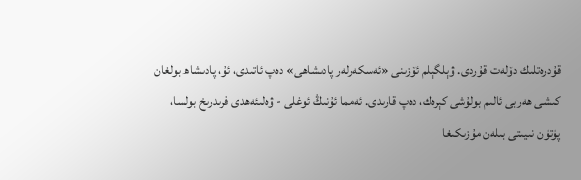قۇدرەتلىك دۆلەت قۇردى. ۋېلگېلم ئۆزىنى «ئەسكەرلەر پادىشاھى» دەپ ئاتىدى، ئۇ، پادىشاھ بولغان كىشى ھەربى ئالىم بولۇشى كېرەك، دەپ قارىدى. ئەمما ئۇنىڭ ئوغلى - ۋەلىئەھدى فرىدرىخ بولسا، پۈتۈن نىيىتى بىلەن مۇزىكىغا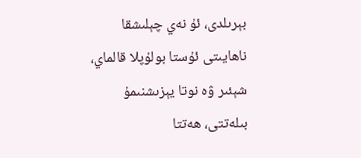بېرىلدى، ئۇ نەي چېلىشقا ناھايىتى ئۇستا بولۇپلا قالماي، شېئىر ۋە نوتا يېزىشنىمۇ بىلەتتى، ھەتتا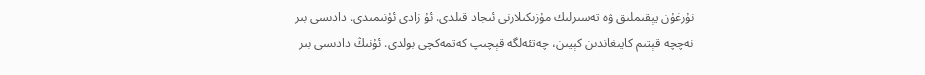نۇرغۇن يېقىملىق ۋە تەسىرلىك مۇزىكىلارنى ئىجاد قىلدى. ئۇ زادى ئۇنىمىدى. دادىسى بىر نەچچە قېتىم كايىغاندىن كېيىن، چەتئەلگە قېچىپ كەتمەكچى بولدى. ئۇنىڭ دادىسى بىر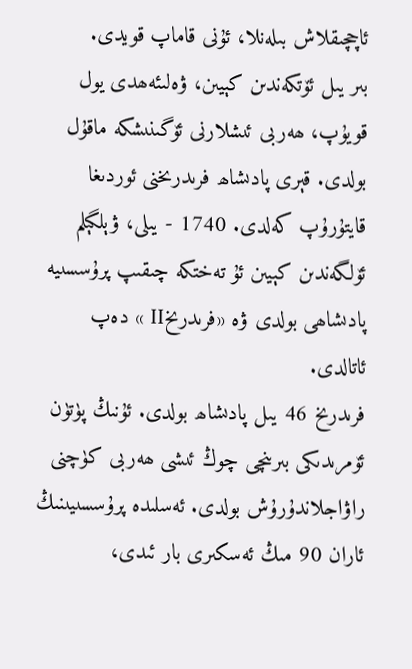ئاچچىقلاش بىلەنلا، ئۇنى قاماپ قويدى.
بىر يىل ئۆتكەندىن كېيىن، ۋەلىئەھدى يول قويۇپ، ھەربى ئىشلارنى ئۆگىنىشكە ماقۇل بولدى. قېرى پادىشاھ فرىدرىخنى ئوردىغا قايتۇرۇپ كەلدى. 1740 - يىلى، ۋېلگېلم ئۆلگەندىن كېيىن ئۇ تەختكە چىقىپ پرۇسسىيە پادىشاھى بولدى ۋە «فرىدرىخII » دەپ ئاتالدى.
فرىدرىخ 46 يىل پادىشاھ بولدى. ئۇنىڭ پۈتۈن ئۆمرىدىكى بىرىنچى چوڭ ئىشى ھەربى كۈچنى راۋاجلاندۇرۇش بولدى. ئەسلىدە پرۇسسىيىنىڭ ئاران 90 مىڭ ئەسكىرى بار ئىدى،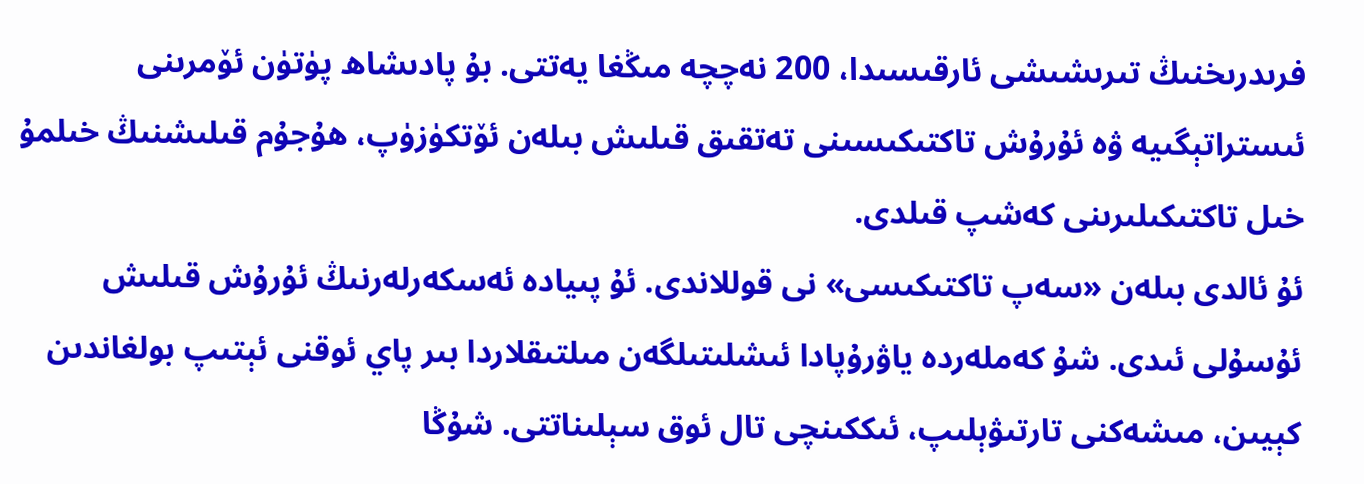فرىدرىخنىڭ تىرىشىشى ئارقىسىدا، 200 نەچچە مىڭغا يەتتى. بۇ پادىشاھ پۈتۈن ئۆمرىنى ئىستراتېگىيە ۋە ئۇرۇش تاكتىكىسىنى تەتقىق قىلىش بىلەن ئۆتكۈزۈپ، ھۇجۇم قىلىشنىڭ خىلمۇ خىل تاكتىكىلىرىنى كەشپ قىلدى.
ئۇ ئالدى بىلەن «سەپ تاكتىكىسى» نى قوللاندى. ئۇ پىيادە ئەسكەرلەرنىڭ ئۇرۇش قىلىش ئۇسۇلى ئىدى. شۇ كەملەردە ياۋرۇپادا ئىشلىتىلگەن مىلتىقلاردا بىر پاي ئوقنى ئېتىپ بولغاندىن كېيىن، مىشەكنى تارتىۋېلىپ، ئىككىنچى تال ئوق سېلىناتتى. شۇڭا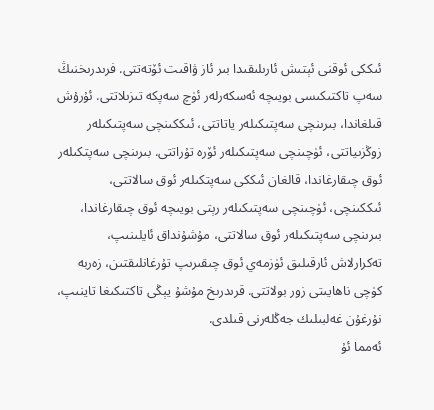ئىككى ئوقنى ئېتىش ئارىلىقىدا بىر ئاز ۋاقىت ئۆتەتتى. فرىدرىخنىڭ سەپ تاكتىكىسى بويىچە ئەسكەرلەر ئۈچ سەپكە تىزىلاتتى. ئۇرۇش قىلغاندا، بىرىنچى سەپتىكىلەر ياتاتتى، ئىككىنچى سەپتىكىلەر زوڭزىياتتى، ئۈچىنچى سەپتىكىلەر ئۆرە تۇراتتى. بىرىنچى سەپتكىلەر ئوق چىقارغاندا، قالغان ئىككى سەپتكىلەر ئوق سالاتتى، ئىككىنچى، ئۈچىنچى سەپتىكىلەر رېتى بويىچە ئوق چىقارغاندا، بىرىنچى سەپتىكىلەر ئوق سالاتتى، مۇشۇنداق ئايلىنىپ، تەكرارلاش ئارقىلىق ئۈزمەي ئوق چىقىرىپ تۇرغانلىقتىن، زەربە كۈچى ناھايىتى زور بولاتتى. قرىدرىخ مۇشۇ يېڭى تاكتىكىغا تاينىپ، نۇرغۇن غەلبىلىك جەڭلەرنى قىلدى.
ئەمما ئۇ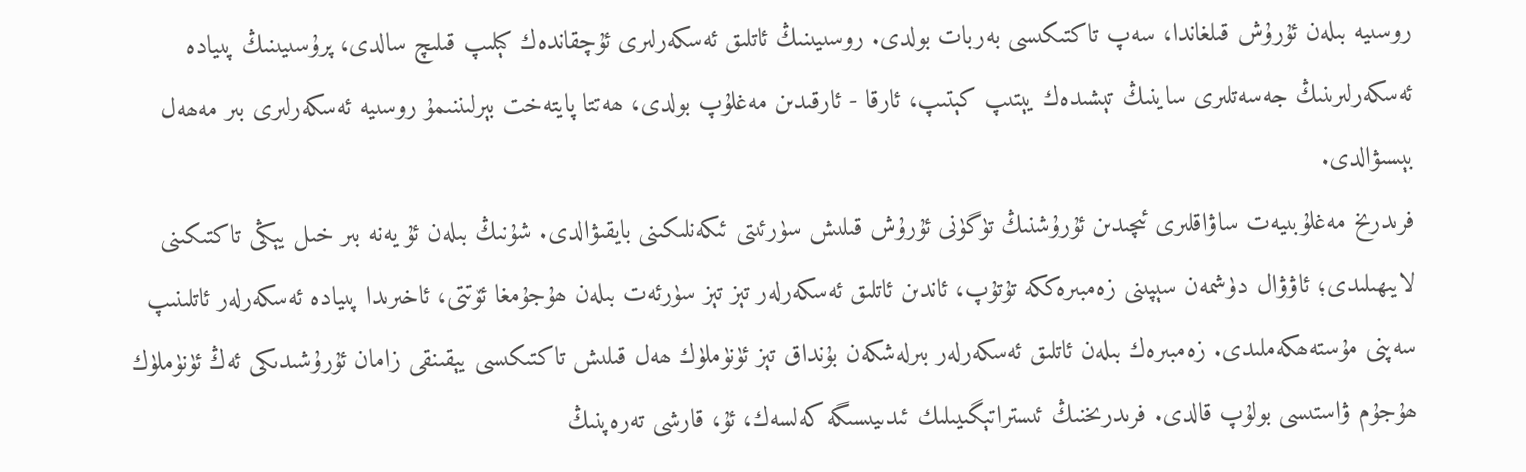روسىيە بىلەن ئۇرۇش قىلغاندا، سەپ تاكتىكىسى بەربات بولدى. روسىيىنىڭ ئاتلىق ئەسكەرلىرى ئۇچقاندەك كېلىپ قىلىچ سالدى، پرۇسىيىنىڭ پىيادە ئەسكەرلىرىنىڭ جەسەتلىرى ساينىڭ تېشىدەك يېتىپ كېتىپ، ئارقا - ئارقىدىن مەغلۇپ بولدى، ھەتتا پايتەخت بېرلىننىمۇ روسىيە ئەسكەرلىرى بىر مەھەل بېسىۋالدى.
فرىدرىخ مەغلۇبىيەت ساۋاقلىرى ئىچىدىن ئۇرۇشنىڭ تۈگۈنى ئۇرۇش قىلىش سۈرئىتى ئىكەنلىكىنى بايقىۋالدى. شۇنىڭ بىلەن ئۇ يەنە بىر خىل يېڭى تاكتىكىنى لايىھىلىدى؛ ئاۋۋال دۈشمەن سېپىنى زەمبىرەككە تۇتۇپ، ئاندىن ئاتلىق ئەسكەرلەر تېز تېز سۈرئەت بىلەن ھۇجۇمغا ئۆتتى، ئاخىرىدا پىيادە ئەسكەرلەر ئاتلىنىپ سەپنى مۇستەھكەملىدى. زەمبىرەك بىلەن ئاتلىق ئەسكەرلەر بىرلەشكەن بۇنداق تېز ئۈنۈملۈك ھەل قىلىش تاكتىكىسى يېقىنقى زامان ئۇرۇشىدىكى ئەڭ ئۈنۈملۈك ھۇجۇم ۋاستىسى بولۇپ قالدى. فرىدرىخنىڭ ئىستراتېگىيىلىك ئىدىيىسىگە كەلسەك، ئۇ، قارشى تەرەپنىڭ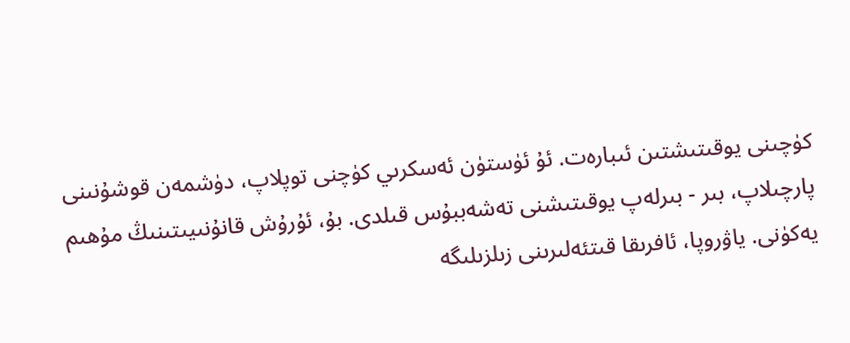كۈچىنى يوقىتىشتىن ئىبارەت. ئۇ ئۈستۈن ئەسكرىي كۈچنى توپلاپ، دۈشمەن قوشۇنىنى پارچىلاپ، بىر - بىرلەپ يوقىتىشنى تەشەببۇس قىلدى. بۇ، ئۇرۇش قانۇنىيىتىنىڭ مۇھىم يەكۈنى. ياۋروپا، ئافرىقا قىتئەلىرىنى زىلزىلىگە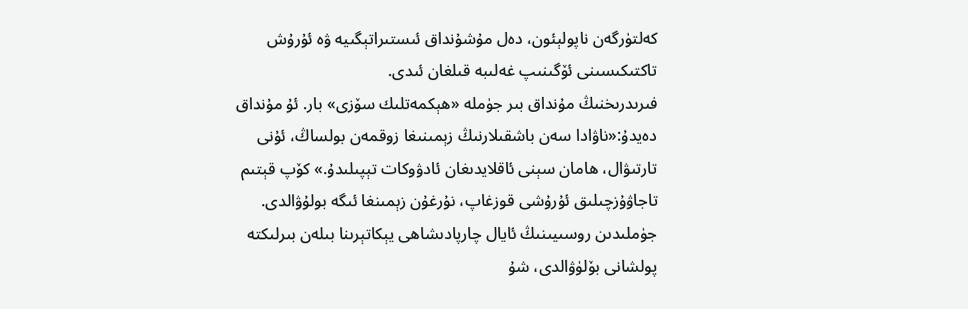كەلتۈرگەن ناپولېئون، دەل مۇشۇنداق ئىستىراتېگىيە ۋە ئۇرۇش تاكتىكىسىنى ئۆگىنىپ غەلىبە قىلغان ئىدى.
فىرىدرىخنىڭ مۇنداق بىر جۈملە «ھېكمەتلىك سۆزى» بار. ئۇ مۇنداق دەيدۇ:«ناۋادا سەن باشقىلارنىڭ زېمىنىغا زوقمەن بولساڭ، ئۇنى تارتىۋال، ھامان سېنى ئاقلايدىغان ئادۋوكات تېپىلىدۇ.» كۆپ قېتىم تاجاۋۇزچىلىق ئۇرۇشى قوزغاپ، نۇرغۇن زېمىنغا ئىگە بولۇۋالدى. جۈملىدىن روسىيىنىڭ ئايال چارپادىشاھى يېكاتېرىنا بىلەن بىرلىكتە پولشانى بۆلۈۋالدى، شۇ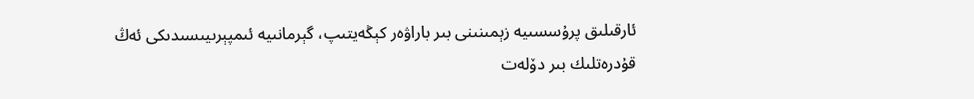ئارقىلىق پرۇسسىيە زېمىنىنى بىر باراۋەر كېڭەيتىپ، گېرمانىيە ئىمپېرىيىسىدىكى ئەڭ قۇدرەتلىك بىر دۆلەت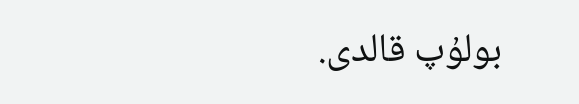بولۇپ قالدى.